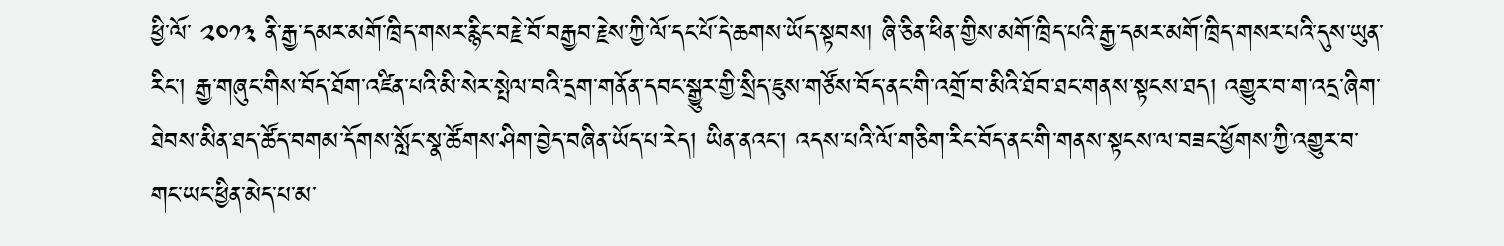ཕྱི་ལོ་ ༢༠༡༣ ནི་རྒྱ་དམར་མགོ་ཁྲིད་གསར་རྙིང་བརྗེ་བོ་བརྒྱབ་རྗེས་ཀྱི་ལོ་དང་པོ་དེ་ཆགས་ཡོད་སྟབས། ཞི་ཅིན་ཕིན་གྱིས་མགོ་ཁྲིད་པའི་རྒྱ་དམར་མགོ་ཁྲིད་གསར་པའི་དུས་ཡུན་རིང་། རྒྱ་གཞུང་གིས་བོད་ཐོག་འཛིན་པའི་མི་སེར་སྤེལ་བའི་དྲག་གནོན་དབང་སྒྱུར་གྱི་སྲིད་ཇུས་གཙོས་བོད་ནང་གི་འགྲོ་བ་མིའི་ཐོབ་ཐང་གནས་སྟངས་ཐད། འགྱུར་བ་ག་འདྲ་ཞིག་ཐེབས་མིན་ཐད་ཚོད་བགམ་དོགས་སློང་སྣ་ཚོགས་ཤིག་བྱེད་བཞིན་ཡོད་པ་རེད། ཡིན་ནའང་། འདས་པའི་ལོ་གཅིག་རིང་བོད་ནང་གི་གནས་སྟངས་ལ་བཟང་ཕྱོགས་ཀྱི་འགྱུར་བ་གང་ཡང་ཕྱིན་མེད་པ་མ་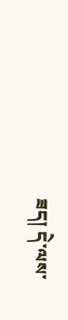ཟད། དེ་ལས་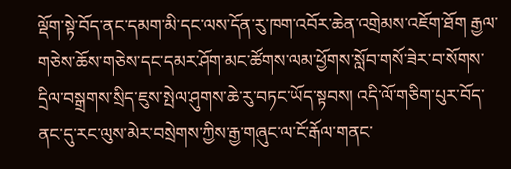ལྡོག་སྟེ་བོད་ནང་དམག་མི་དང་ལས་དོན་རུ་ཁག་འབོར་ཆེན་འགྲེམས་འཇོག་ཐོག རྒྱལ་གཅེས་ཆོས་གཅེས་དང་དམར་ཤོག་མང་ཚོགས་ལམ་ཕྱོགས་སློབ་གསོ་ཟེར་བ་སོགས་དྲིལ་བསྒྲགས་སྲིད་ཇུས་སྤེལ་ཤུགས་ཆེ་རུ་བཏང་ཡོད་སྟབས། འདི་ལོ་གཅིག་པུར་བོད་ནང་དུ་རང་ལུས་མེར་བསྲེགས་ཀྱིས་རྒྱ་གཞུང་ལ་ངོ་རྒོལ་གནང་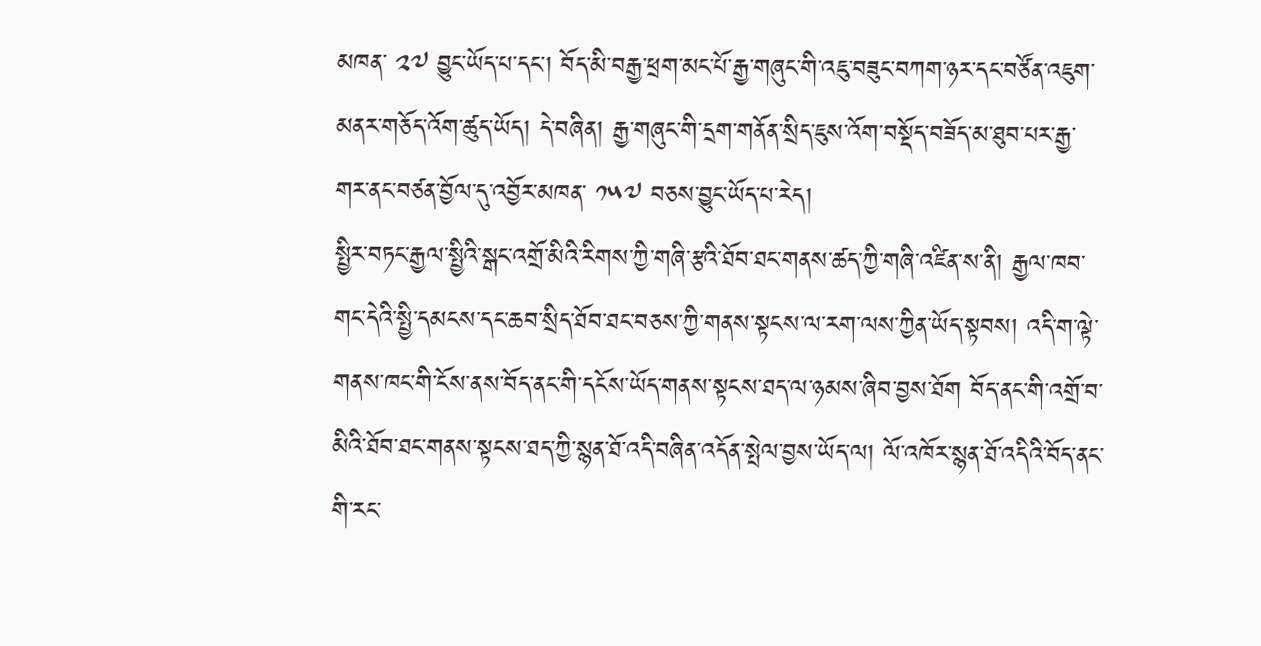མཁན་ ༢༧ བྱུང་ཡོད་པ་དང་། བོད་མི་བརྒྱ་ཕྲག་མང་པོ་རྒྱ་གཞུང་གི་འཇུ་བཟུང་བཀག་ཉར་དང་བཙོན་འཇུག་མནར་གཅོད་འོག་ཚུད་ཡོད། དེ་བཞིན། རྒྱ་གཞུང་གི་དྲག་གནོན་སྲིད་ཇུས་འོག་བསྡོད་བཟོད་མ་ཐུབ་པར་རྒྱ་གར་ནང་བཙན་བྱོལ་དུ་འབྱོར་མཁན་ ༡༥༧ བཅས་བྱུང་ཡོད་པ་རེད།
སྤྱིར་བཏང་རྒྱལ་སྤྱིའི་སྒང་འགྲོ་མིའི་རིགས་ཀྱི་གཞི་རྩའི་ཐོབ་ཐང་གནས་ཚད་ཀྱི་གཞི་འཛིན་ས་ནི། རྒྱལ་ཁབ་གང་དེའི་སྤྱི་དམངས་དང་ཆབ་སྲིད་ཐོབ་ཐང་བཅས་ཀྱི་གནས་སྟངས་ལ་རག་ལས་ཀྱིན་ཡོད་སྟབས། འདི་ག་ལྟེ་གནས་ཁང་གི་ངོས་ནས་བོད་ནང་གི་དངོས་ཡོད་གནས་སྟངས་ཐད་ལ་ཉམས་ཞིབ་བྱས་ཐོག བོད་ནང་གི་འགྲོ་བ་མིའི་ཐོབ་ཐང་གནས་སྟངས་ཐད་ཀྱི་སྙན་ཐོ་འདི་བཞིན་འདོན་སྤེལ་བྱས་ཡོད་ལ། ལོ་འཁོར་སྙན་ཐོ་འདིའི་བོད་ནང་གི་རང་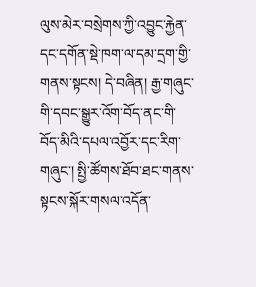ལུས་མེར་བསྲེགས་ཀྱི་འབྱུང་རྐྱེན་དང་དགོན་སྡེ་ཁག་ལ་དམ་དྲག་གྱི་གནས་སྟངས། དེ་བཞིན། རྒྱ་གཞུང་གི་དབང་སྒྱུར་འོག་བོད་ནང་གི་བོད་མིའི་དཔལ་འབྱོར་དང་རིག་གཞུང་། སྤྱི་ཚོགས་ཐོབ་ཐང་གནས་སྟངས་སྐོར་གསལ་འདོན་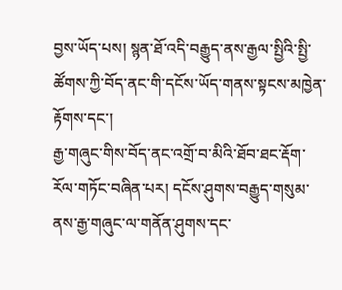བྱས་ཡོད་པས། སྙན་ཐོ་འདི་བརྒྱུད་ནས་རྒྱལ་སྤྱིའི་སྤྱི་ཚོགས་ཀྱི་བོད་ནང་གི་དངོས་ཡོད་གནས་སྟངས་མཁྱེན་རྟོགས་དང་།
རྒྱ་གཞུང་གིས་བོད་ནང་འགྲོ་བ་མིའི་ཐོབ་ཐང་རྡོག་རོལ་གཏོང་བཞིན་པར། དངོས་ཤུགས་བརྒྱུད་གསུམ་ནས་རྒྱ་གཞུང་ལ་གནོན་ཤུགས་དང་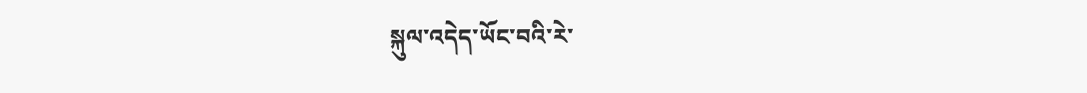སྐུལ་འདེད་ཡོང་བའི་རེ་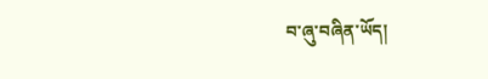བ་ཞུ་བཞིན་ཡོད།